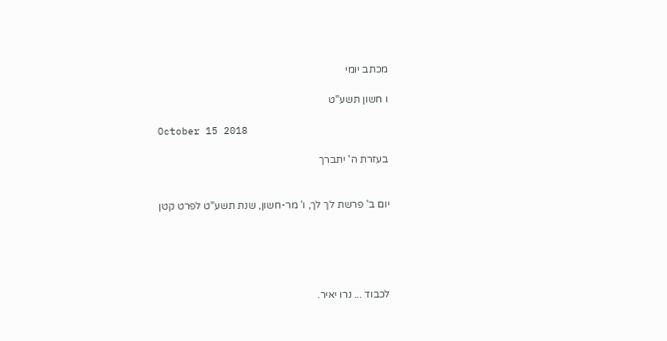מכתב יומי

ו חשון תשע"ט

October 15 2018

בעזרת ה' יתברך


יום ב' פרשת לך לך, ו' מר-חשון, שנת תשע"ט לפרט קטן





לכבוד ... נרו יאיר.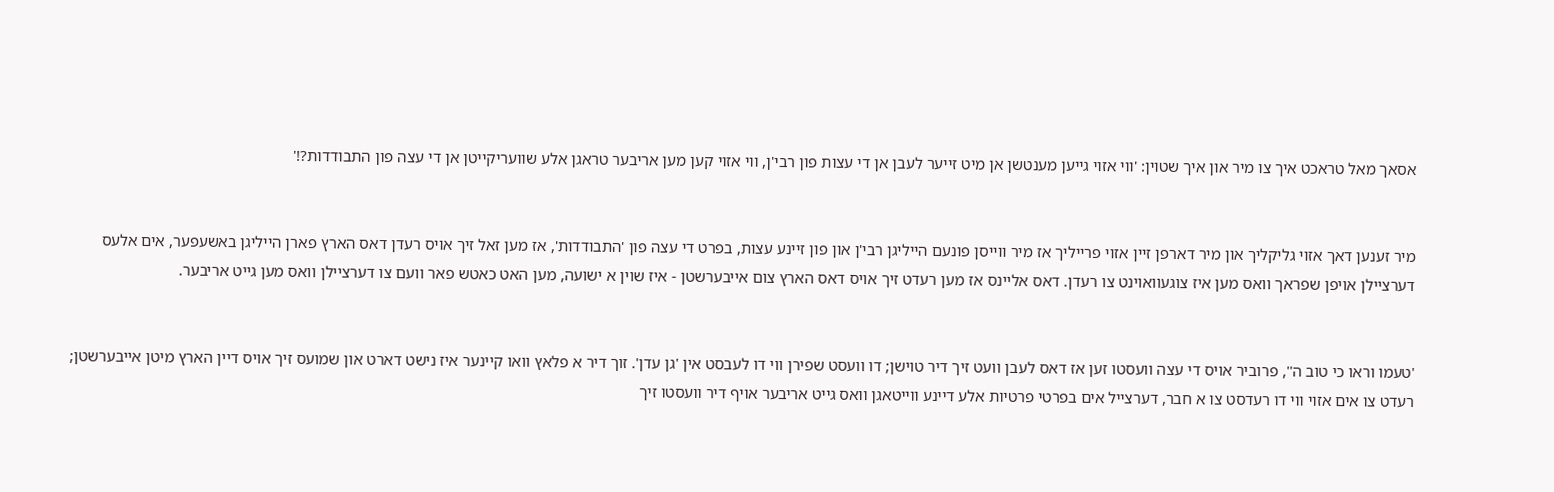אסאך מאל טראכט איך צו מיר און איך שטוין: 'ווי אזוי גייען מענטשן אן מיט זייער לעבן אן די עצות פון רבי'ן, ווי אזוי קען מען אריבער טראגן אלע שוועריקייטן אן די עצה פון התבודדות?!'


מיר זענען דאך אזוי גליקליך און מיר דארפן זיין אזוי פרייליך אז מיר ווייסן פונעם הייליגן רבי'ן און פון זיינע עצות, בפרט די עצה פון 'התבודדות', אז מען זאל זיך אויס רעדן דאס הארץ פארן הייליגן באשעפער, אים אלעס דערציילן אויפן שפראך וואס מען איז צוגעוואוינט צו רעדן. דאס אליינס אז מען רעדט זיך אויס דאס הארץ צום אייבערשטן - איז שוין א ישועה, מען האט כאטש פאר וועם צו דערציילן וואס מען גייט אריבער.


'טעמו וראו כי טוב ה'', פרוביר אויס די עצה וועסטו זען אז דאס לעבן וועט זיך דיר טוישן; דו וועסט שפירן ווי דו לעבסט אין 'גן עדן'. זוך דיר א פלאץ וואו קיינער איז נישט דארט און שמועס זיך אויס דיין הארץ מיטן אייבערשטן; רעדט צו אים אזוי ווי דו רעדסט צו א חבר, דערצייל אים בפרטי פרטיות אלע דיינע ווייטאגן וואס גייט אריבער אויף דיר וועסטו זיך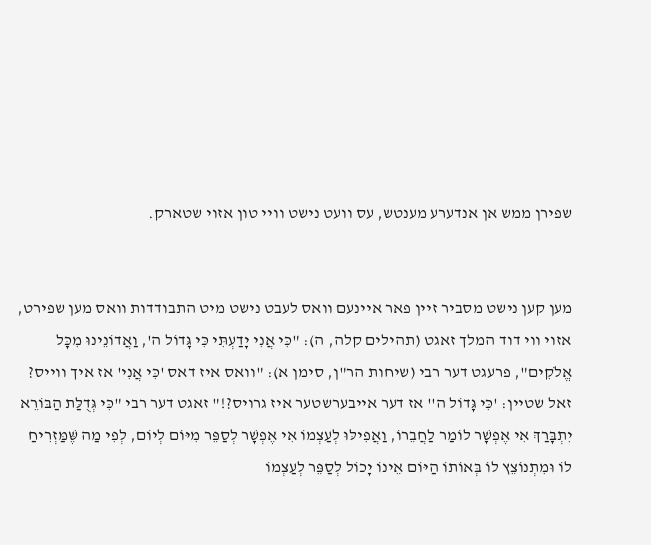שפירן ממש אן אנדערע מענטש, עס וועט נישט וויי טון אזוי שטארק.


מען קען נישט מסביר זיין פאר איינעם וואס לעבט נישט מיט התבודדות וואס מען שפירט, אזוי ווי דוד המלך זאגט (תהילים קלה, ה): "כִּי אֲנִי יָדַעְתִּי כִּי גָּדוֹל ה', וַאֲדוֹנֵינוּ מִכָּל אֱלֹקִים", פרעגט דער רבי (שיחות הר"ן, סימן א): "וואס איז דאס 'כִּי אֲנִי' אז איך ווייס? זאל שטיין: 'כִּי גָּדוֹל ה'' אז דער אייבערשטער איז גרויס?!" זאגט דער רבי "כִּי גְּדֻלַּת הַבּוֹרֵא יִתְבָּרַךְ אִי אֶפְשָׁר לוֹמַר לַחֲבֵרוֹ, וַאֲפִילּוּ לְעַצְמוֹ אִי אֶפְשָׁר לְסַפֵּר מִיּוֹם לְיוֹם, לְפִי מַה שֶּׁמַּזְרִיחַ לוֹ וּמִתְנוֹצֵץ לוֹ בְּאוֹתוֹ הַיּוֹם אֵינוֹ יָכוֹל לְסַפֵּר לְעַצְמוֹ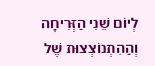לְיוֹם שֵׁנִי הַזְּרִיחָה וְהַהִתְנוֹצְצוּת שֶׁל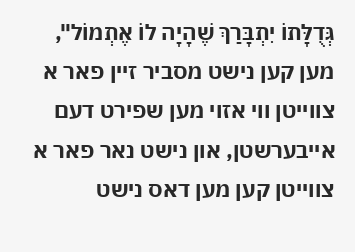גְּדֻלָּתוֹ יִתְבָּרַךְ שֶׁהָיָה לוֹ אֶתְמוֹל", מען קען נישט מסביר זיין פאר א צווייטן ווי אזוי מען שפירט דעם אייבערשטן, און נישט נאר פאר א צווייטן קען מען דאס נישט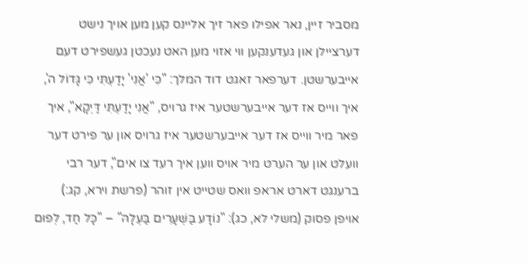מסביר זיין, נאר אפילו פאר זיך אליינס קען מען אויך נישט דערציילן און געדענקען ווי אזוי מען האט נעכטן געשפירט דעם אייבערשטן. דערפאר זאגט דוד המלך: "כִּי 'אֲנִי' יָדַעְתִּי כִּי גָּדוֹל ה', איך ווייס אז דער אייבערשטער איז גרויס, "אֲנִי יָדַעְתִּי דַּיְקָא", איך פאר מיר ווייס אז דער אייבערשטער איז גרויס און ער פירט דער וועלט און ער הערט מיר אויס ווען איך רעד צו אים", דער רבי ברענגט דארט אראפ וואס שטייט אין זוהר (פרשת וירא, קג:) אויפן פסוק (משלי לא, כג): "נוֹדָע בַּשְּׁעָרִים בַּעְלָהּ" – "כָּל חַד, לְפוּם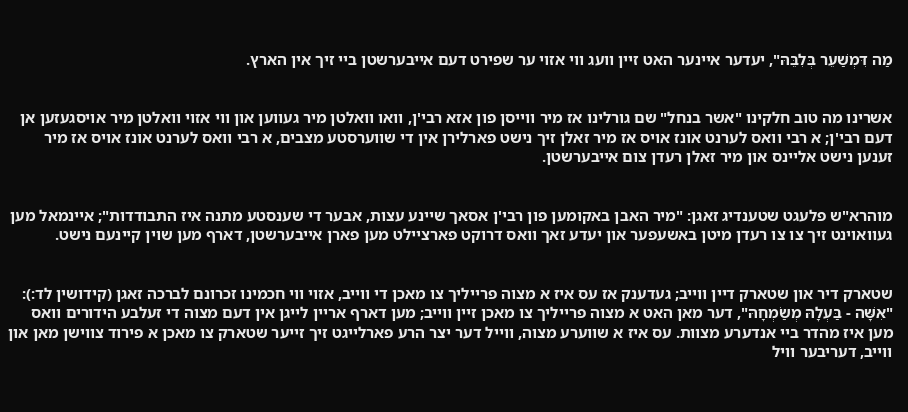מַה דִּמְשַׁעֵר בְּלִבֵּהּ", יעדער איינער האט זיין וועג ווי אזוי ער שפירט דעם אייבערשטן ביי זיך אין הארץ.


אשרינו מה טוב חלקינו "אשר בנחל" שם גורלינו אז מיר ווייסן פון אזא רבי'ן, וואו וואלטן מיר געווען און ווי אזוי וואלטן מיר אויסגעזען אן דעם רבי'ן; א רבי וואס לערנט אונז אויס אז מיר זאלן זיך נישט פארלירן אין די שווערסטע מצבים, א רבי וואס לערנט אונז אויס אז מיר זענען נישט אליינס און מיר זאלן רעדן צום אייבערשטן.


מוהרא"ש פלעגט שטענדיג זאגן: "מיר האבן באקומען פון רבי'ן אסאך שיינע עצות, אבער די שענסטע מתנה איז התבודדות"; איינמאל מען געוואוינט זיך צו צו רעדן מיטן באשעפער און יעדע זאך וואס דרוקט פארציילט מען פארן אייבערשטן, דארף מען שוין קיינעם נישט.


שטארק דיר און שטארק דיין ווייב; געדענק אז עס איז א מצוה פרייליך צו מאכן די ווייב, אזוי ווי חכמינו זכרונם לברכה זאגן (קידושין לד:): "אִשָּׁה - בַּעְלָהּ מְשַׂמְחָהּ", דער מאן האט א מצוה פרייליך צו מאכן זיין ווייב; מען דארף אריין לייגן אין דעם מצוה די זעלבע הידורים וואס מען איז מהדר ביי אנדערע מצוות. עס איז א שווערע מצוה, ווייל דער יצר הרע פארלייגט זיך זייער שטארק צו מאכן א פירוד צווישן מאן און ווייב, דעריבער וויל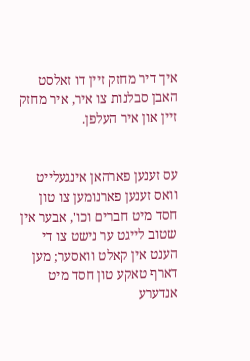איך דיר מחזק זיין דו זאלסט האבן סבלנות צו איר, איר מחזק זיין און איר העלפן.


עס זענען פארהאן אינגעלייט וואס זענען פארנומען צו טון חסד מיט חברים וכו', אבער אין שטוב לייגט ער נישט צו די הענט אין קאלט וואסער; מען דארף טאקע טון חסד מיט אנדערע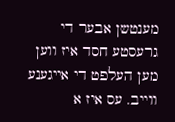מענטשן אבער די גרעסטע חסד איז ווען מען העלפט די אייגענע ווייב. עס איז א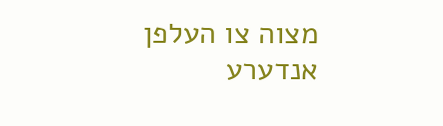מצוה צו העלפן אנדערע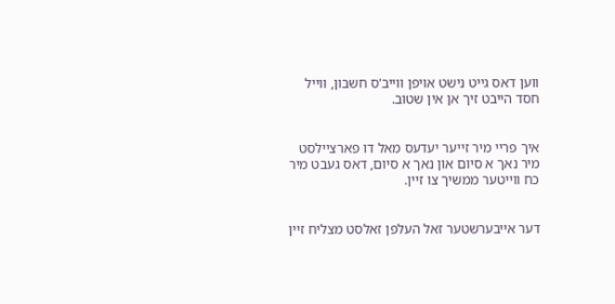ווען דאס גייט נישט אויפן ווייב'ס חשבון, ווייל חסד הייבט זיך אן אין שטוב.


איך פריי מיר זייער יעדעס מאל דו פארציילסט מיר נאך א סיום און נאך א סיום, דאס געבט מיר כח ווייטער ממשיך צו זיין.


דער אייבערשטער זאל העלפן זאלסט מצליח זיין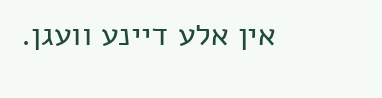אין אלע דיינע וועגן.